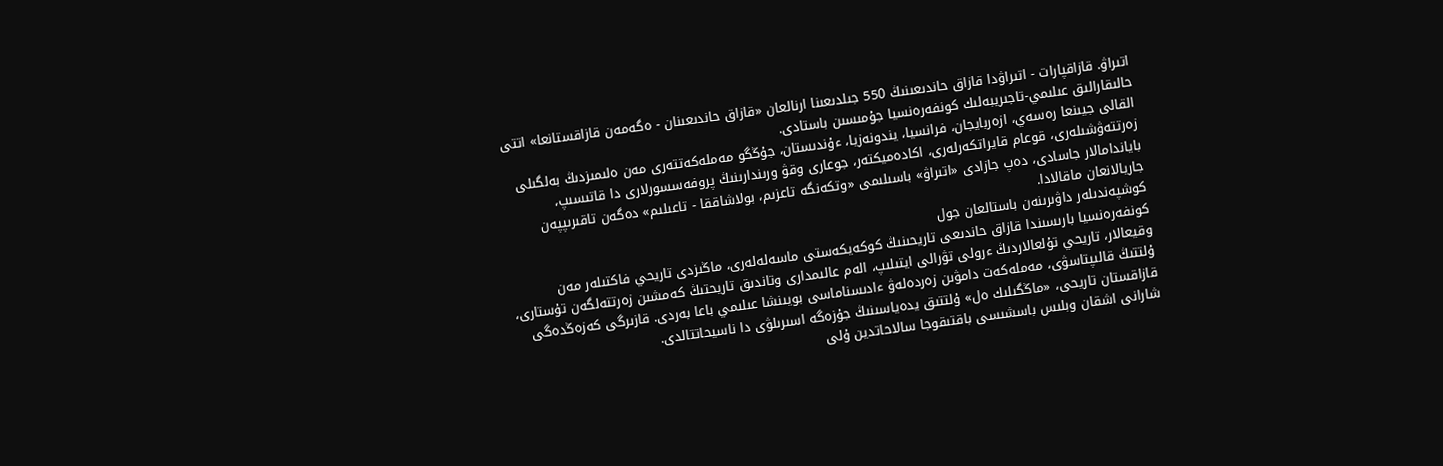اتىراۋ. قازاقپارات - اتىراۋدا قازاق حاندىعىنىڭ 550 جىلدىعىنا ارنالعان «قازاق حاندىعىنان - ەگەمەن قازاقستانعا» اتتى حالىقارالىق عىلىمي-تاجىريبەلىك كونفەرەنسيا جۇمىسىن باستادى.
القالى جيىنعا رەسەي، ازەربايجان، فرانسيا، يندونەزيا، ءۇندىستان، جۇڭگو مەملەكەتتەرى مەن ەلىمىزدىڭ بەلگىلى زەرتتەۋشىلەرى، قوعام قايراتكەرلەرى، اكادەميكتەر، جوعارى وقۋ ورىندارىنىڭ پروفەسسورلارى دا قاتىسىپ، باياندامالار جاسادى، دەپ جازادى «اتىراۋ» باسىلىمى «وتكەنگە تاعزىم، بولاشاققا - تاعىلىم» دەگەن تاقىرىپپەن جاريالانعان ماقالادا.
كوشپەندىلەر داۋىرىنەن باستالعان جول
كونفەرەنسيا بارىسىندا قازاق حاندىعى تاريحىنىڭ كوكەيكەستى ماسەلەلەرى، ماڭىزدى تاريحي فاكتىلەر مەن وقيعالار، تاريحي تۇلعالاردىڭ ءرولى تۋرالى ايتىلىپ، الەم عالىمدارى وتاندىق تاريحتىڭ كەمشىن زەرتتەلگەن تۇستارى، ۇلتتىڭ قالىپتاسۋى، مەملەكەت دامۋىن زەردەلەۋ ءادىسناماسى بويىنشا عىلىمي باعا بەردى. قازىرگى كەزەڭدەگى قازاقستان تاريحى، «ماڭگىلىك ەل» ۇلتتىق يدەياسىنىڭ جۇزەگە اسىرىلۋى دا ناسيحاتتالدى.
شارانى اشقان وبلىس باسشىسى باقتىقوجا سالاحاتدين ۇلى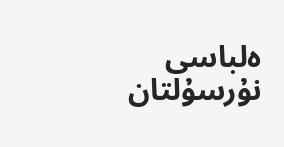ەلباسى نۇرسۇلتان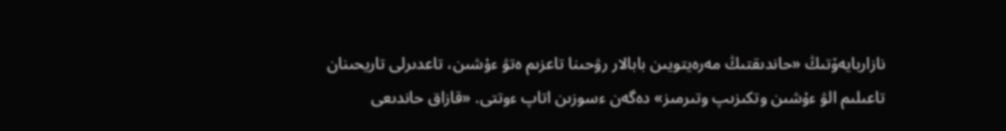نازاربايەۆتىڭ «حاندىقتىڭ مەرەيتويىن بابالار رۋحىنا تاعزىم ەتۋ ءۇشىن، تاعدىرلى تاريحىنان تاعىلىم الۋ ءۇشىن وتكىزىپ وتىرمىز» دەگەن ءسوزىن اتاپ ءوتتى. «قازاق حاندىعى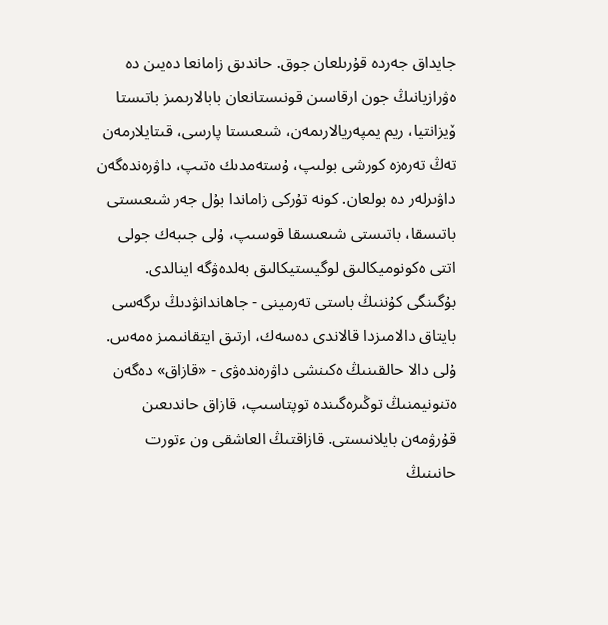جايداق جەردە قۇرىلعان جوق. حاندىق زامانعا دەيىن دە ەۋرازيانىڭ جون ارقاسىن قونىستانعان بابالارىمىز باتىستا ۆيزانتيا، ريم يمپەريالارىمەن، شىعىستا پارسى، قىتايلارمەن تەڭ تەرەزە كورشى بولىپ، ۇستەمدىك ەتىپ، داۋرەندەگەن داۋىرلەر دە بولعان. كونە تۇركى زاماندا بۇل جەر شىعىستى باتىسقا، باتىستى شىعىسقا قوسىپ، ۇلى جىبەك جولى اتتى ەكونوميكالىق لوگيستيكالىق بەلدەۋگە اينالدى. بۇگىنگى كۇننىڭ باستى تەرمينى - جاھاندانۋدىڭ ىرگەسى بايتاق دالامىزدا قالاندى دەسەك، ارتىق ايتقانىمىز ەمەس. ۇلى دالا حالقىنىڭ ەكىنشى داۋرەندەۋى - «قازاق» دەگەن ەتنونيمنىڭ توڭىرەگىندە توپتاسىپ، قازاق حاندىعىن قۇرۋمەن بايلانىستى. قازاقتىڭ العاشقى ون ءتورت حانىنىڭ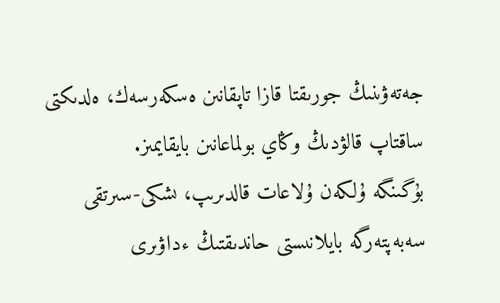جەتەۋىنىڭ جورىقتا قازا تاپقانىن ەسكەرسەك، ەلدىكتى ساقتاپ قالۋدىڭ وڭاي بولماعانىن بايقايمىز.
بۇگىنگە ۇلكەن ۇلاعات قالدىرىپ، ىشكى-سىرتقى سەبەپتەرگە بايلانىستى حاندىقتىڭ ءداۋىرى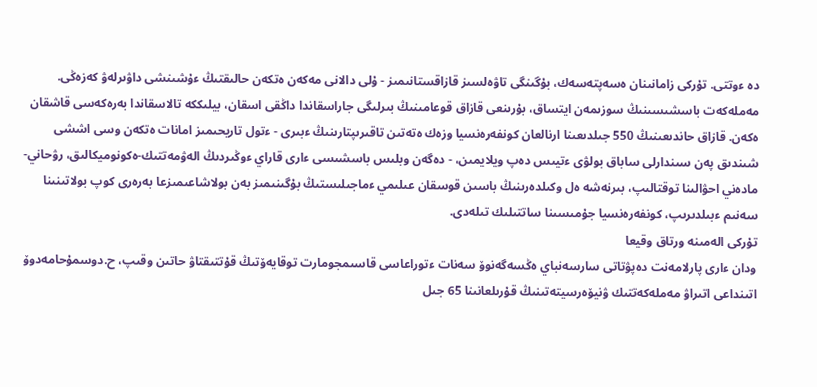دە ءوتتى. تۇركى زامانىنان ەسەپتەسەك، بۇگىنگى تاۋەلسىز قازاقستانىمىز - ۇلى دالانى مەكەن ەتكەن حالىقتىڭ ءۇشىنشى داۋىرلەۋ كەزەڭى. مەملەكەت باسشىسىنىڭ سوزىمەن ايتساق، بۇرىنعى قازاق قوعامىنىڭ بىرلىگى جاراسقاندا داڭقى اسقان، بيلىككە تالاسقاندا بەرەكەسى قاشقان ەكەن. قازاق حاندىعىنىڭ 550 جىلدىعىنا ارنالعان كونفەرەنسيا وزەك ەتەتىن تاقىرىپتارىنىڭ ءبىرى - ءتول تاريحىمىز امانات ەتكەن وسى اششى شىندىق پەن سىندارلى ساباق بولۋى ءتيىس دەپ ويلايمىن، - دەگەن وبلىس باسشىسى ءارى قاراي ءوڭىردىڭ الەۋمەتتىك-ەكونوميكالىق، رۋحاني-مادەني احۋالىنا توقتالىپ، بىرنەشە ەل وكىلدەرىنىڭ باسىن قوسقان عىلىمي ءماجىلىستىڭ بۇگىنىمىز بەن بولاشاعىمىزعا بەرەرى كوپ بولاتىنىنا سەنىم ءبىلدىرىپ، كونفەرەنسيا جۇمىسىنا ساتتىلىك تىلەدى.
تۇركى الەمىنە ورتاق وقيعا
ودان ءارى پارلامەنت دەپۋتاتى سارسەنباي ەڭسەگەنوۆ سەنات ءتوراعاسى قاسىمجومارت توقايەۆتىڭ قۇتتىقتاۋ حاتىن وقىپ، ح.دوسمۇحامەدوۆ اتىنداعى اتىراۋ مەملەكەتتىك ۋنيۆەرسيتەتىنىڭ قۇرىلعانىنا 65 جىل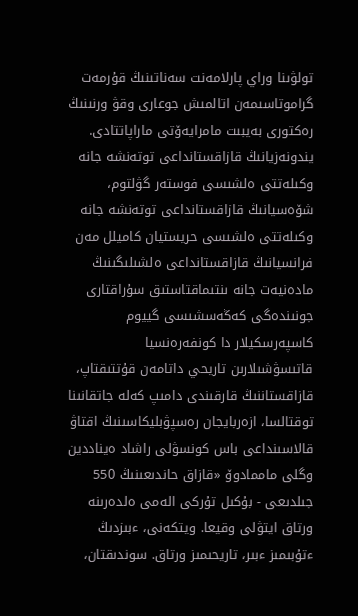تولۋىنا وراي پارلامەنت سەناتىنىڭ قۇرمەت گراموتاسىمەن اتالمىش جوعارى وقۋ ورنىنىڭ رەكتورى بەيبىت مامرايەۆتى ماراپاتتادى.
يندونەزيانىڭ قازاقستانداعى توتەنشە جانە وكىلەتتى ەلشىسى فوستەر گۋلتوم، شۆەسيانىڭ قازاقستانداعى توتەنشە جانە وكىلەتتى ەلشىسى حريستيان كاميلل مەن فرانسيانىڭ قازاقستانداعى ەلشىلىگىنىڭ مادەنيەت جانە ىنتىماقتاستىق سۇراقتارى جونىندەگى كەڭەسشىسى گييوم كاسپەرسكيلار دا كونفەرەنسيا قاتىسۋشىلارىن تاريحي داتامەن قۇتتىقتاپ، قازاقستاننىڭ قارقىندى دامىپ كەلە جاتقانىنا توقتالسا، ازەربايجان رەسپۋبليكاسىنىڭ اقتاۋ قالاسىنداعى باس كونسۋلى راشاد ەيناددين وگلى ماممادوۆ «قازاق حاندىعىنىڭ 550 جىلدىعى - بۇكىل تۇركى الەمى ەلدەرىنە ورتاق ايتۋلى وقيعا. ويتكەنى، ءبىزدىڭ ءتۇبىمىز ءبىر، تاريحىمىز ورتاق. سوندىقتان،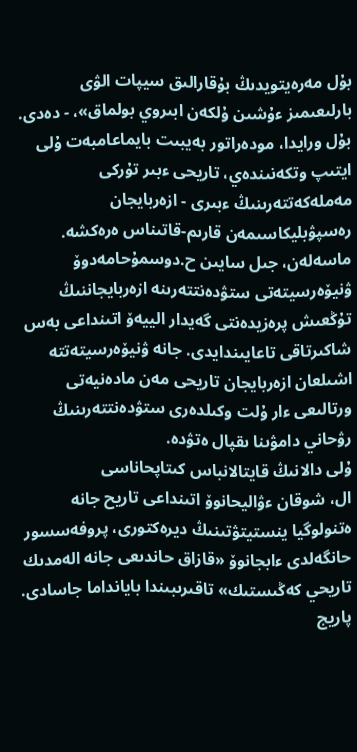بۇل مەرەيتويدىڭ بۇقارالىق سيپات الۋى بارلىعىمىز ءۇشىن ۇلكەن ابىروي بولماق»، - دەدى. بۇل ورايدا، مودەراتور بەيبىت بايماعامبەت ۇلى ايتىپ وتكەنىندەي، تاريحى ءبىر تۇركى مەملەكەتتەرىنىڭ ءبىرى - ازەربايجان رەسپۋبليكاسىمەن قارىم-قاتىناس ەرەكشە. ماسەلەن، جىل سايىن ح.دوسمۇحامەدوۆ ۋنيۆەرسيتەتى ستۋدەنتتەرىنە ازەربايجاننىڭ تۇڭعىش پرەزيدەنتى گەيدار الييەۆ اتىنداعى بەس شاكىرتاقى تاعايىندايدى. جانە ۋنيۆەرسيتەتتە اشىلعان ازەربايجان تاريحى مەن مادەنيەتى ورتالىعى ءار ۇلت وكىلدەرى ستۋدەنتتەرىنىڭ رۋحاني دامۋىنا ىقپال ەتۋدە.
ۇلى دالانىڭ قايتالانباس كىتاپحاناسى
ال، شوقان ءۋاليحانوۆ اتىنداعى تاريح جانە ەتنولوگيا ينستيتۋتىنىڭ ديرەكتورى، پروفەسسور حانگەلدى ءابجانوۆ «قازاق حاندىعى جانە الەمدىك تاريحي كەڭىستىك» تاقىرىبىندا بايانداما جاسادى. پاريج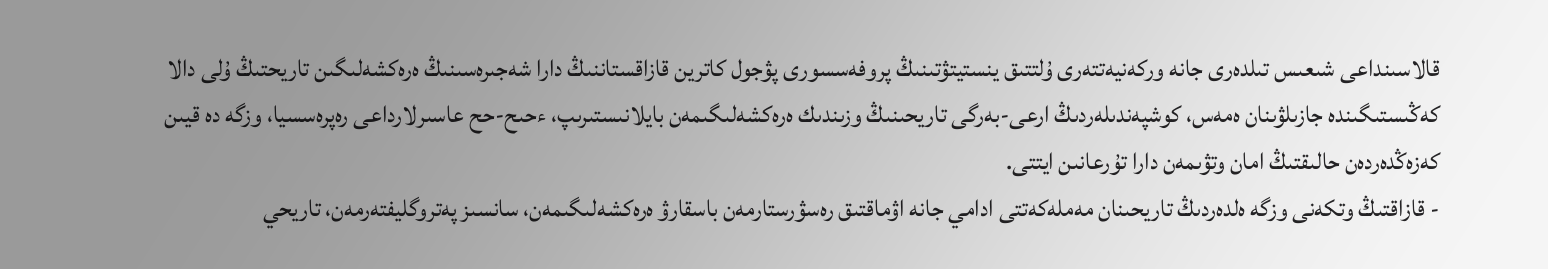قالاسىنداعى شىعىس تىلدەرى جانە وركەنيەتتەرى ۇلتتىق ينستيتۋتىنىڭ پروفەسسورى پۋجول كاترين قازاقستاننىڭ دارا شەجىرەسىنىڭ ەرەكشەلىگىن تاريحتىڭ ۇلى دالا كەڭىستىگىندە جازىلۋىنان ەمەس، كوشپەندىلەردىڭ ارعى-بەرگى تاريحىنىڭ وزىندىك ەرەكشەلىگىمەن بايلانىستىرىپ، ءحىح-حح عاسىرلارداعى رەپرەسسيا، وزگە دە قيىن كەزەڭدەردەن حالىقتىڭ امان وتۋىمەن دارا تۇرعانىن ايتتى.
- قازاقتىڭ وتكەنى وزگە ەلدەردىڭ تاريحىنان مەملەكەتتى ادامي جانە اۋماقتىق رەسۋرستارمەن باسقارۋ ەرەكشەلىگىمەن، سانسىز پەتروگليفتەرمەن، تاريحي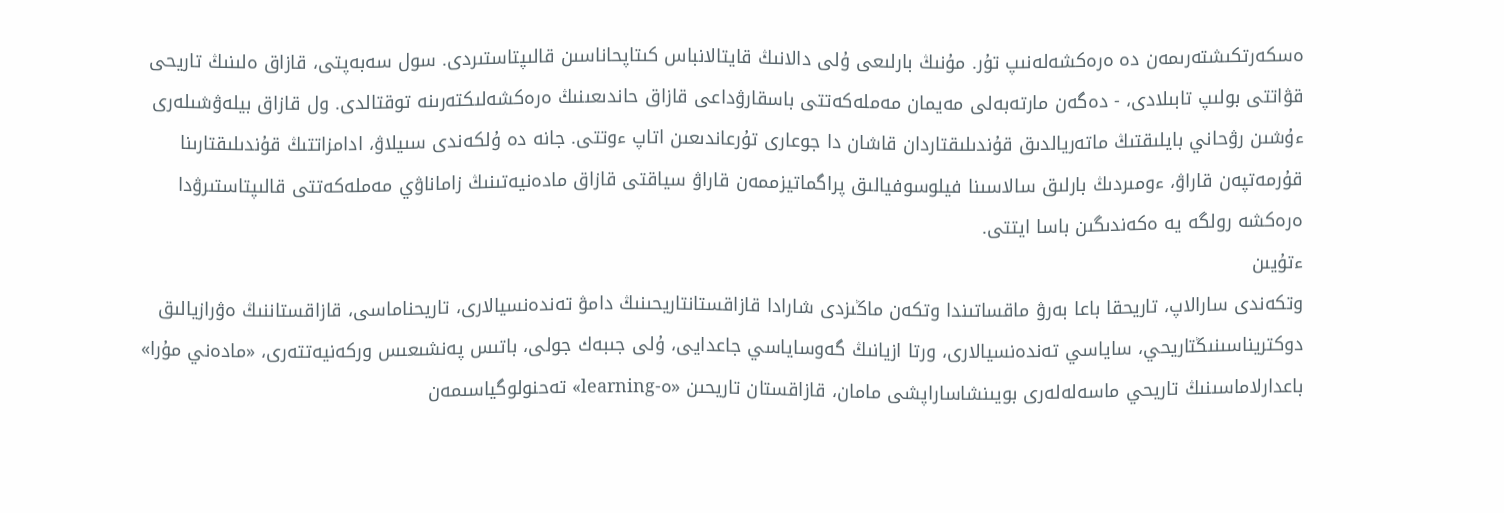ەسكەرتكىشتەرىمەن دە ەرەكشەلەنىپ تۇر. مۇنىڭ بارلىعى ۇلى دالانىڭ قايتالانباس كىتاپحاناسىن قالىپتاستىردى. سول سەبەپتى، قازاق ەلىنىڭ تاريحى قۋاتتى بولىپ تابىلادى، - دەگەن مارتەبەلى مەيمان مەملەكەتتى باسقارۋداعى قازاق حاندىعىنىڭ ەرەكشەلىكتەرىنە توقتالدى. ول قازاق بيلەۋشىلەرى ءۇشىن رۋحاني بايلىقتىڭ ماتەريالدىق قۇندىلىقتاردان قاشان دا جوعارى تۇرعاندىعىن اتاپ ءوتتى. جانە دە ۇلكەندى سىيلاۋ، ادامزاتتىڭ قۇندىلىقتارىنا قۇرمەتپەن قاراۋ، ءومىردىڭ بارلىق سالاسىنا فيلوسوفيالىق پراگماتيزممەن قاراۋ سياقتى قازاق مادەنيەتىنىڭ زاماناۋي مەملەكەتتى قالىپتاستىرۋدا ەرەكشە رولگە يە ەكەندىگىن باسا ايتتى.
ءتۇيىن
وتكەندى سارالاپ، تاريحقا باعا بەرۋ ماقساتىندا وتكەن ماڭىزدى شارادا قازاقستانتاريحىنىڭ دامۋ تەندەنسيالارى، تاريحناماسى، قازاقستاننىڭ ەۋرازيالىق دوكتريناسىنىڭتاريحي، ساياسي تەندەنسيالارى، ورتا ازيانىڭ گەوساياسي جاعدايى، ۇلى جىبەك جولى، باتىس پەنشىعىس وركەنيەتتەرى، «مادەني مۇرا» باعدارلاماسىنىڭ تاريحي ماسەلەلەرى بويىنشاساراپشى مامان، قازاقستان تاريحىن «ە-learning» تەحنولوگياسىمەن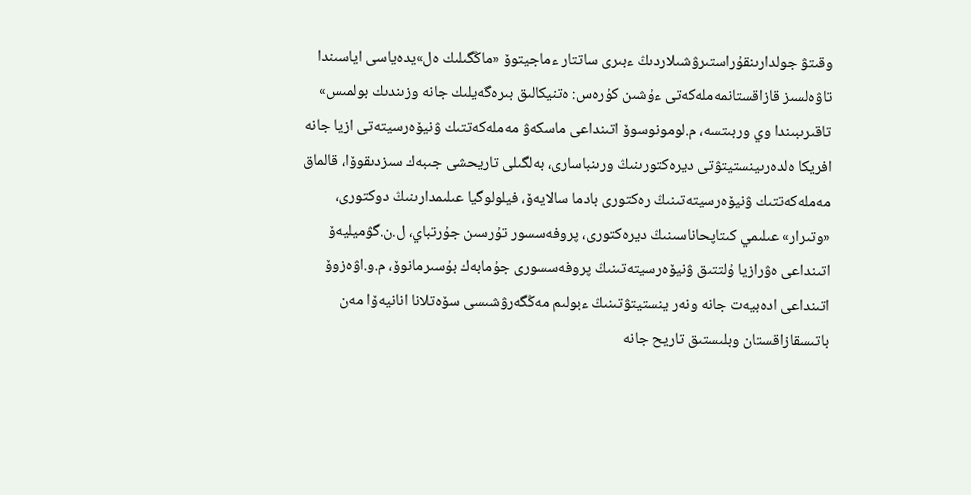وقىتۋ جولدارىنقۇراستىرۋشىلاردىڭ ءبىرى ساتتار ءماجيتوۆ «ماڭگىلىك ەل»يدەياسى اياسىندا تاۋەلسىز قازاقستانمەملەكەتى ءۇشىن كۇرەس: ەتنيكالىق بىرەگەيلىك جانە وزىندىك بولمىس» تاقىرىبىندا وي وربىتسە، م.لومونوسوۆ اتىنداعى ماسكەۋ مەملەكەتتىك ۋنيۆەرسيتەتى ازيا جانە افريكا ەلدەرىينستيتۋتى ديرەكتورىنىڭ ورىنباسارى، بەلگىلى تاريحشى جىبەك سىزدىقوۆا، قالماق مەملەكەتتىك ۋنيۆەرسيتەتىنىڭ رەكتورى بادما سالايەۆ، فيلولوگيا عىلىمدارىنىڭ دوكتورى، «وتىرار» عىلىمي كىتاپحاناسىنىڭ ديرەكتورى، پروفەسسور تۇرسىن جۇرتباي، ل.ن.گۋميليەۆ اتىنداعى ەۋرازيا ۇلتتىق ۋنيۆەرسيتەتىنىڭ پروفەسسورى جۇمابەك بۇسىرمانوۆ، م.و.اۋەزوۆ اتىنداعى ادەبيەت جانە ونەر ينستيتۋتىنىڭ ءبولىم مەڭگەرۋشىسى سۆەتلانا انانيەۆا مەن باتىسقازاقستان وبلىستىق تاريح جانە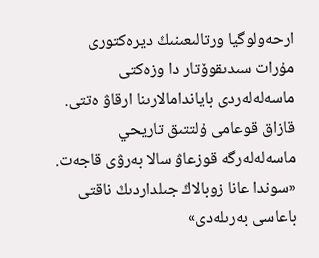ارحەولوگيا ورتالىعىنىڭ ديرەكتورى مۇرات سىدىقوۆتار دا وزەكتى ماسەلەلەردى باياندامالارىنا ارقاۋ ەتتى.
قازاق قوعامى ۇلتتىق تاريحي ماسەلەلەرگە قوزعاۋ سالا بەرۋى قاجەت. «سوندا عانا زوبالاڭ جىلداردىڭ ناقتى باعاسى بەرىلەدى»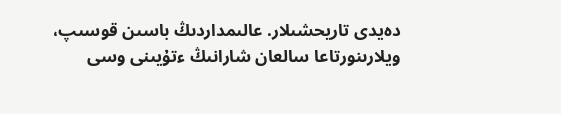دەيدى تاريحشىلار. عالىمداردىڭ باسىن قوسىپ، ويلارىنورتاعا سالعان شارانىڭ ءتۇيىنى وسى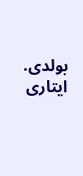بولدى.
ايتارى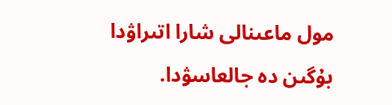مول ماعىنالى شارا اتىراۋدا بۇگىن دە جالعاسۋدا.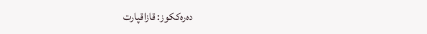دەرەككوز: قازاقپارت